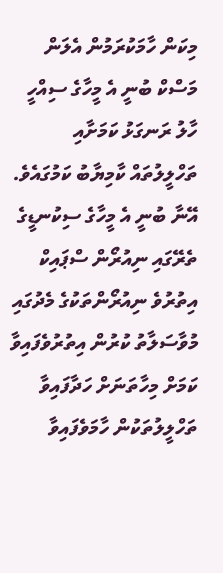މިކަން ހާމަކުރަމުން އެލަން މަސްކް ބުނީ އެ މީހާގެ ސިއްހީ ހާލު ރަނގަޅު ކަމަށާއި ތަހްލީލުތައް ކާމިޔާބު ކަމުގައެވެ. އޭނާ ބުނީ އެ މީހާގެ ސިކުނޑީގެ ތެރޭގައި ނިއުރޯން ސްޕައިކް އިތުރުވެ ނިއުރޯންތަކުގެ މެދުގައި މުވާސަލާތު ކުރުން އިތުރުވެފައިވާ ކަމަށް މިހާތަނަށް ހަދާފައިވާ ތަހްލީލުތަކުން ހާމަވެފައިވާ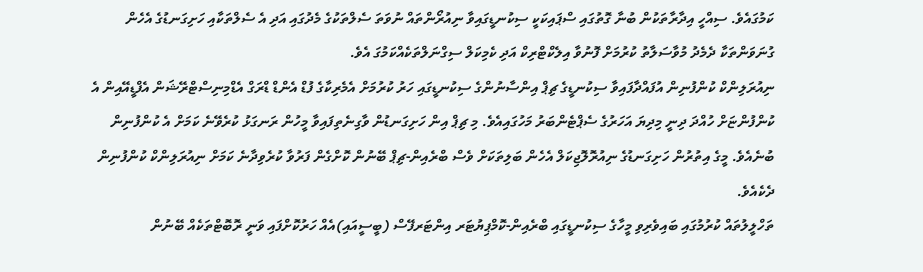ކަމުގައެވެ. ސިއްހީ އިދާރާތަކުން ބުނާ ގޮތުގައި ސްޕައިކަކީ ސިކުނޑީގައިވާ ނިއުރޯންތައް ނުވަތަ ސެލްތަކުގެ މެދުގައި އަދި އެ ސެލްތަކާއި ހަށިގަނޑުގެ އެހެން ގުނަވަންތަކާ ދެމެދު މުވާސަލާތު ކުރުމަށް ފޮނުވާ އިލެކްޓްރިކް އަދި ކެމިކަލް ސިގްނަލްތަކެއްކަމުގަ އެވެ.
ނިއުރަލިންކް ކުންފުނިން އުފައްދާފައިވާ ސިކުނޑީގެ ޗިޕް އިންސާނުންގެ ސިކުނޑީގައި ހަރު ކުރުމަށް އެމެރިކާގެ ފުޑް އެންޑް ޑްރަގް އެޑްމިނިސްޓްރޭޝަން އެފްޑީއޭއިން އެ ކުންފުންޏަށް ހުއްދަ ދިނީ މިދިޔަ އަހަރުގެ ސެޕްޓެންބަރު މަހުގައިއެވެ. މި ޗިޕް އިން ހަށިގަނޑުން ވާގިނެތިފައިވާ މީހުން ރަނގަޅު ކުރެވޭނެ ކަމަށް އެ ކުންފުނިން ބުނެއެވެ. މީގެ އިތުރުން ހަށިގަނޑުގެ ނިއުރޮލޮޖިކަލް އެހެން ބަލިތަކަށް ވެސް ބްރެއިން-ޗިޕް ބޭނުން ކޮށްގެން ފަރުވާ ކުރެވިދާނެ ކަމަށް ނިއުރަލިންކް ކުންފުނިން ދެކެއެވެ.
ތަހްލީލުތައް ކުރުމުގައި ބައިވެރިވި މީހާގެ ސިކުނޑީގައި ބްރެއިން-ކޮމްޕިޔުޓަރ އިންޓަރފޭސް (ބީސީއައި)އެއް ހަރުކޮށްފައި ވަނީ ރޮބޮޓްތަކެއް ބޭނުން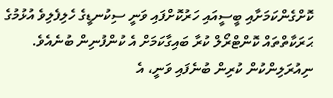ކޮށްގެންކަމަށާއި ބީސީއައި ހަރުކޮށްފައި ވަނީ ސިކުނޑީގެ ހެލިފެލިވެ އުޅުމުގެ ޙަރަކާތްތައް ކޮންޓްރޯލް ކުރާ ބައިގާކަމަށް އެ ކުންފުނިން ބުނެއެވެ. ނިއުރަލިންކުން ކުރިން ބުނެފައި ވަނީ، އެ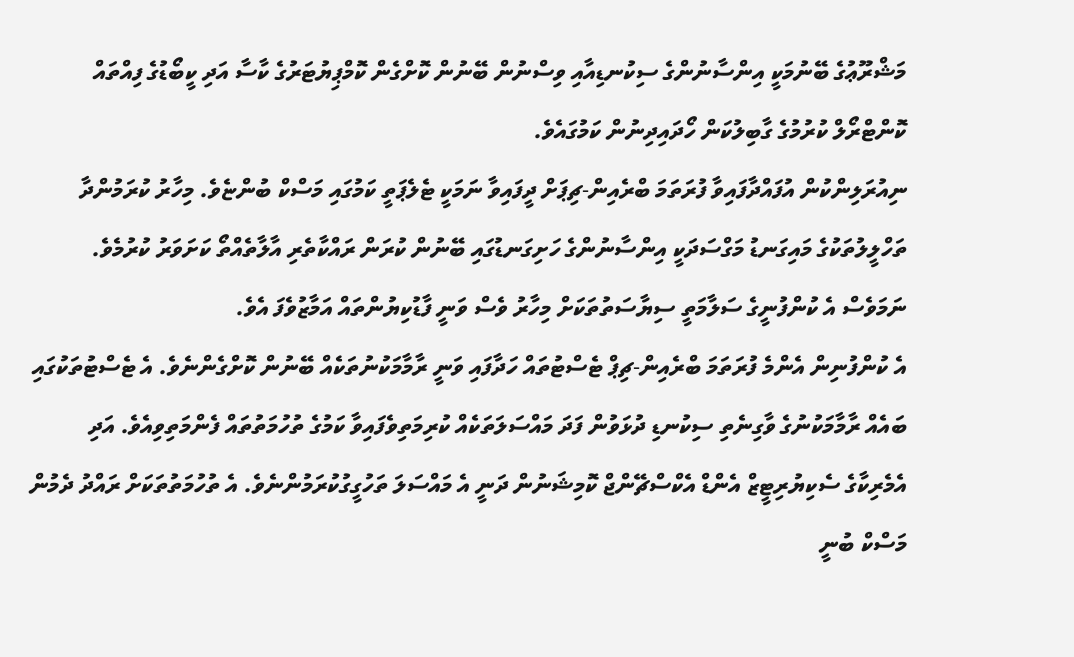މަޝްރޫޢުގެ ބޭނުމަކީ އިންސާނުންގެ ސިކުނޑިއާއި ވިސްނުން ބޭނުން ކޮށްގެން ކޮމްޕިޔުޓަރުގެ ކާސާ އަދި ކީބޯޑުގެ ފިއްތައް ކޮންޓްރޯލް ކުރުމުގެ ގާބިލުކަން ހޯދައިދިނުން ކަމުގައެވެ.
ނިއުރަލިންކުން އުފައްދާފައިވާ ފުރަތަމަ ބްރެއިން-ޗިޕަށް ދީފައިވާ ނަމަކީ ޓެލެޕަތީ ކަމުގައި މަސްކް ބުންޏެވެ. މިހާރު ކުރަމުންދާ ތަހްލީލުތަކުގެ މައިގަނޑު މަގްސަދަކީ އިންސާނުންގެ ހަށިގަނޑުގައި ބޭނުން ކުރަން ރައްކާތެރި އާލާތެއްތޯ ކަށަވަރު ކުރުމެވެ. ނަމަވެސް އެ ކުންފުނީގެ ސަލާމަތީ ސިޔާސަތުތަކަށް މިހާރު ވެސް ވަނީ ފާޑުކިޔުންތައް އަމާޒުވެފަ އެވެ.
އެ ކުންފުނިން އެންމެ ފުރަތަމަ ބްރެއިން-ޗިޕް ޓެސްޓުތައް ހަދާފައި ވަނީ ރާމާމަކުނުތަކެއް ބޭނުން ކޮށްގެންނެވެ. އެ ޓެސްޓުތަކުގައި ބައެއް ރާމާމަކުނުގެ ވާގިނެތި ސިކުނޑި ދުޅަވުން ފަދަ މައްސަލަތަކެއް ކުރިމަތިވެފައިވާ ކަމުގެ ތުހުމަތުތައް ފެންމަތިވިއެވެ. އަދި އެމެރިކާގެ ސެކިޔުރިޓީޒް އެންޑް އެކްސްޗޭންޖް ކޮމިޝަނުން ދަނީ އެ މައްސަލަ ތަހުގީގުކުރަމުންނެވެ. އެ ތުހުމަތުތަކަށް ރައްދު ދެމުން މަސްކް ބުނީ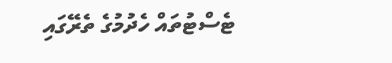ޓެސްޓުތައް ހެދުމުގެ ތެރޭގައި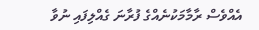އެއްވެސް ރާމާމަކުނެއްގެ ފުރާނަ ގެއްލިފައި ނުވާ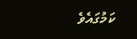ކަމުގައެވެ